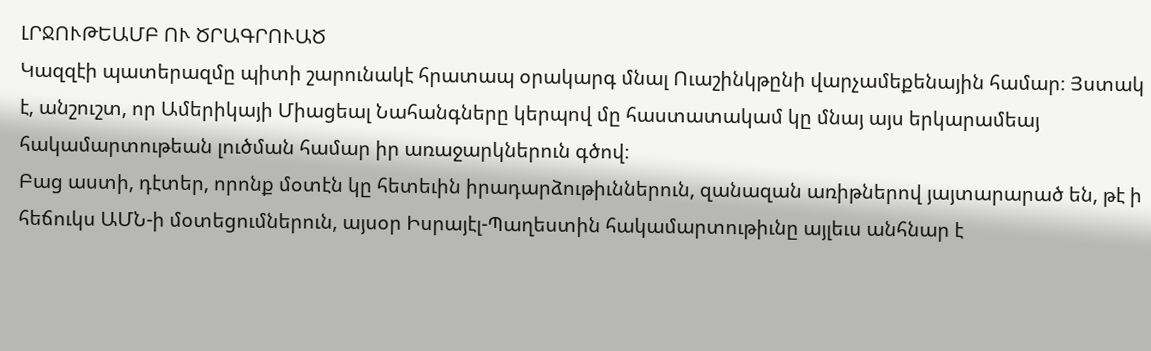ԼՐՋՈՒԹԵԱՄԲ ՈՒ ԾՐԱԳՐՈՒԱԾ
Կազզէի պատերազմը պիտի շարունակէ հրատապ օրակարգ մնալ Ուաշինկթընի վարչամեքենային համար։ Յստակ է, անշուշտ, որ Ամերիկայի Միացեալ Նահանգները կերպով մը հաստատակամ կը մնայ այս երկարամեայ հակամարտութեան լուծման համար իր առաջարկներուն գծով։
Բաց աստի, դէտեր, որոնք մօտէն կը հետեւին իրադարձութիւններուն, զանազան առիթներով յայտարարած են, թէ ի հեճուկս ԱՄՆ-ի մօտեցումներուն, այսօր Իսրայէլ-Պաղեստին հակամարտութիւնը այլեւս անհնար է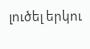լուծել երկու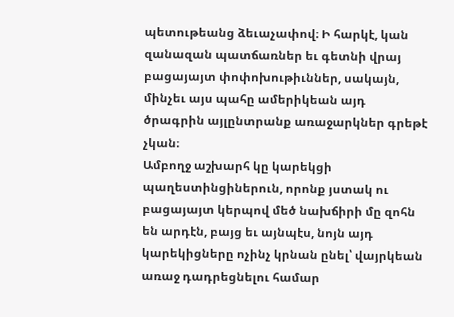պետութեանց ձեւաչափով։ Ի հարկէ, կան զանազան պատճառներ եւ գետնի վրայ բացայայտ փոփոխութիւններ, սակայն, մինչեւ այս պահը ամերիկեան այդ ծրագրին այլընտրանք առաջարկներ գրեթէ չկան։
Ամբողջ աշխարհ կը կարեկցի պաղեստինցիներուն, որոնք յստակ ու բացայայտ կերպով մեծ նախճիրի մը զոհն են արդէն, բայց եւ այնպէս, նոյն այդ կարեկիցները ոչինչ կրնան ընել՝ վայրկեան առաջ դադրեցնելու համար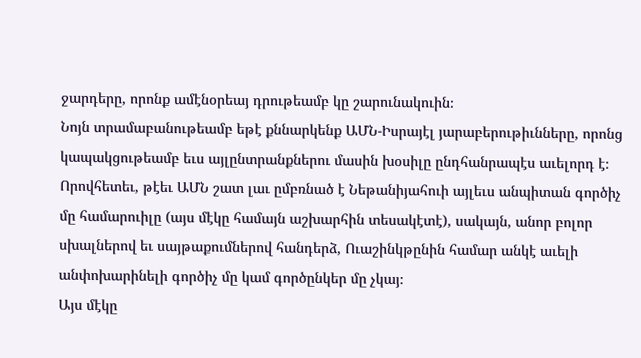ջարդերը, որոնք ամէնօրեայ դրութեամբ կը շարունակուին։
Նոյն տրամաբանութեամբ եթէ քննարկենք ԱՄՆ-Իսրայէլ յարաբերութիւնները, որոնց կապակցութեամբ եւս այլընտրանքներու մասին խօսիլը ընդհանրապէս աւելորդ է։ Որովհետեւ, թէեւ ԱՄՆ շատ լաւ ըմբռնած է Նեթանիյահուի այլեւս անպիտան գործիչ մը համարուիլը (այս մէկը համայն աշխարհին տեսակէտէ), սակայն, անոր բոլոր սխալներով եւ սայթաքումներով հանդերձ, Ուաշինկթընին համար անկէ աւելի անփոխարինելի գործիչ մը կամ գործընկեր մը չկայ։
Այս մէկը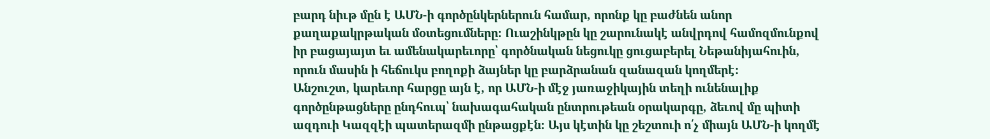բարդ նիւթ մըն է ԱՄՆ-ի գործընկերներուն համար, որոնք կը բաժնեն անոր քաղաքակրթական մօտեցումները։ Ուաշինկթըն կը շարունակէ անվրդով համոզմունքով իր բացայայտ եւ ամենակարեւորը՝ գործնական նեցուկը ցուցաբերել Նեթանիյահուին, որուն մասին ի հեճուկս բողոքի ձայներ կը բարձրանան զանազան կողմերէ։
Անշուշտ, կարեւոր հարցը այն է, որ ԱՄՆ-ի մէջ յառաջիկային տեղի ունենալիք գործընթացները ընդհուպ՝ նախագահական ընտրութեան օրակարգը, ձեւով մը պիտի ազդուի Կազզէի պատերազմի ընթացքէն։ Այս կէտին կը շեշտուի ո՛չ միայն ԱՄՆ-ի կողմէ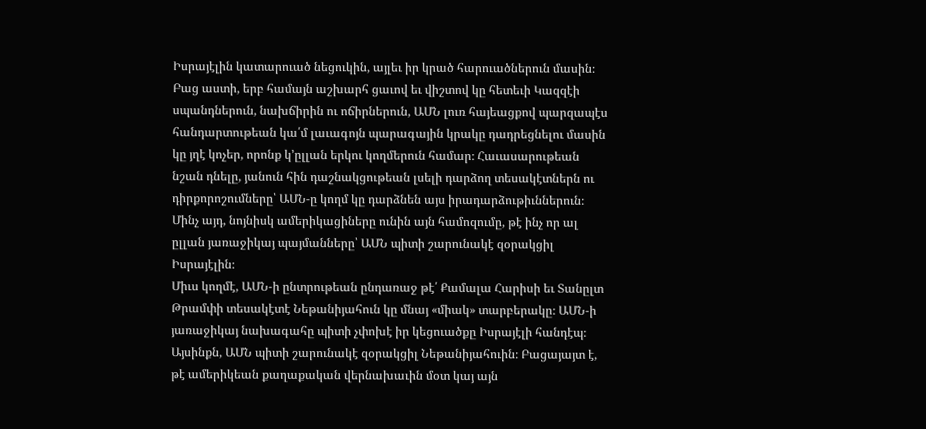Իսրայէլին կատարուած նեցուկին, այլեւ իր կրած հարուածներուն մասին։
Բաց աստի, երբ համայն աշխարհ ցաւով եւ վիշտով կը հետեւի Կազզէի սպանդներուն, նախճիրին ու ոճիրներուն, ԱՄՆ լուռ հայեացքով պարզապէս հանդարտութեան կա՛մ լաւագոյն պարագային կրակը դադրեցնելու մասին կը յղէ կոչեր, որոնք կ՚ըլլան երկու կողմերուն համար։ Հաւասարութեան նշան դնելը, յանուն հին դաշնակցութեան լսելի դարձող տեսակէտներն ու դիրքորոշումները՝ ԱՄՆ-ը կողմ կը դարձնեն այս իրադարձութիւններուն։ Մինչ այդ, նոյնիսկ ամերիկացիները ունին այն համոզումը, թէ ինչ որ ալ ըլլան յառաջիկայ պայմանները՝ ԱՄՆ պիտի շարունակէ զօրակցիլ Իսրայէլին։
Միւս կողմէ, ԱՄՆ-ի ընտրութեան ընդառաջ թէ՛ Քամալա Հարիսի եւ Տանըլտ Թրամփի տեսակէտէ Նեթանիյահուն կը մնայ «միակ» տարբերակը։ ԱՄՆ-ի յառաջիկայ նախագահը պիտի չփոխէ իր կեցուածքը Իսրայէլի հանդէպ։ Այսինքն, ԱՄՆ պիտի շարունակէ զօրակցիլ Նեթանիյահուին։ Բացայայտ է, թէ ամերիկեան քաղաքական վերնախաւին մօտ կայ այն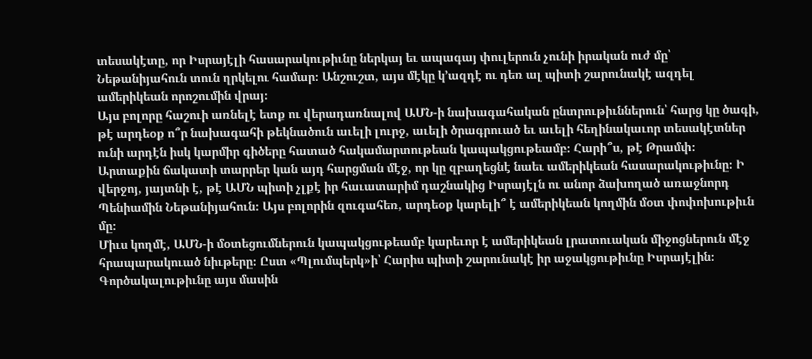տեսակէտը, որ Իսրայէլի հասարակութիւնը ներկայ եւ ապագայ փուլերուն չունի իրական ուժ մը՝ Նեթանիյահուն տուն ղրկելու համար։ Անշուշտ, այս մէկը կ՚ազդէ ու դեռ ալ պիտի շարունակէ ազդել ամերիկեան որոշումին վրայ։
Այս բոլորը հաշուի առնելէ ետք ու վերադառնալով ԱՄՆ-ի նախագահական ընտրութիւններուն՝ հարց կը ծագի, թէ արդեօք ո՞ր նախագահի թեկնածուն աւելի լուրջ, աւելի ծրագրուած եւ աւելի հեղինակաւոր տեսակէտներ ունի արդէն իսկ կարմիր գիծերը հատած հակամարտութեան կապակցութեամբ։ Հարի՞ս, թէ Թրամփ։ Արտաքին ճակատի տարրեր կան այդ հարցման մէջ, որ կը զբաղեցնէ նաեւ ամերիկեան հասարակութիւնը։ Ի վերջոյ, յայտնի է, թէ ԱՄՆ պիտի չլքէ իր հաւատարիմ դաշնակից Իսրայէլն ու անոր ձախողած առաջնորդ Պենիամին Նեթանիյահուն։ Այս բոլորին զուգահեռ, արդեօք կարելի՞ է ամերիկեան կողմին մօտ փոփոխութիւն մը։
Միւս կողմէ, ԱՄՆ-ի մօտեցումներուն կապակցութեամբ կարեւոր է ամերիկեան լրատուական միջոցներուն մէջ հրապարակուած նիւթերը։ Ըստ «Պլումպերկ»ի՝ Հարիս պիտի շարունակէ իր աջակցութիւնը Իսրայէլին։ Գործակալութիւնը այս մասին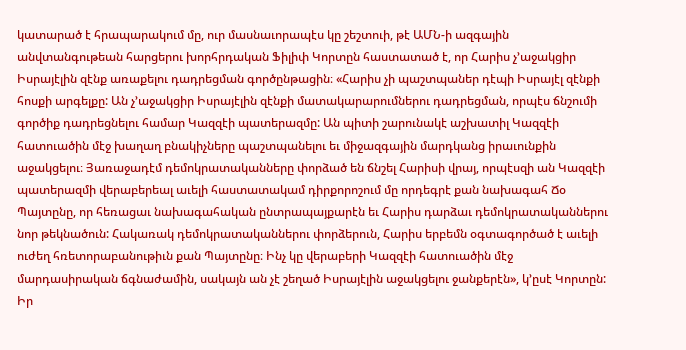կատարած է հրապարակում մը, ուր մասնաւորապէս կը շեշտուի, թէ ԱՄՆ-ի ազգային անվտանգութեան հարցերու խորհրդական Ֆիլիփ Կորտըն հաստատած է, որ Հարիս չ՚աջակցիր Իսրայէլին զէնք առաքելու դադրեցման գործընթացին։ «Հարիս չի պաշտպաներ դէպի Իսրայէլ զէնքի հոսքի արգելքը: Ան չ՚աջակցիր Իսրայէլին զէնքի մատակարարումներու դադրեցման, որպէս ճնշումի գործիք դադրեցնելու համար Կազզէի պատերազմը: Ան պիտի շարունակէ աշխատիլ Կազզէի հատուածին մէջ խաղաղ բնակիչները պաշտպանելու եւ միջազգային մարդկանց իրաւունքին աջակցելու։ Յառաջադէմ դեմոկրատականները փորձած են ճնշել Հարիսի վրայ, որպէսզի ան Կազզէի պատերազմի վերաբերեալ աւելի հաստատակամ դիրքորոշում մը որդեգրէ քան նախագահ Ճօ Պայտընը, որ հեռացաւ նախագահական ընտրապայքարէն եւ Հարիս դարձաւ դեմոկրատականներու նոր թեկնածուն: Հակառակ դեմոկրատականներու փորձերուն, Հարիս երբեմն օգտագործած է աւելի ուժեղ հռետորաբանութիւն քան Պայտընը։ Ինչ կը վերաբերի Կազզէի հատուածին մէջ մարդասիրական ճգնաժամին, սակայն ան չէ շեղած Իսրայէլին աջակցելու ջանքերէն», կ՚ըսէ Կորտըն:
Իր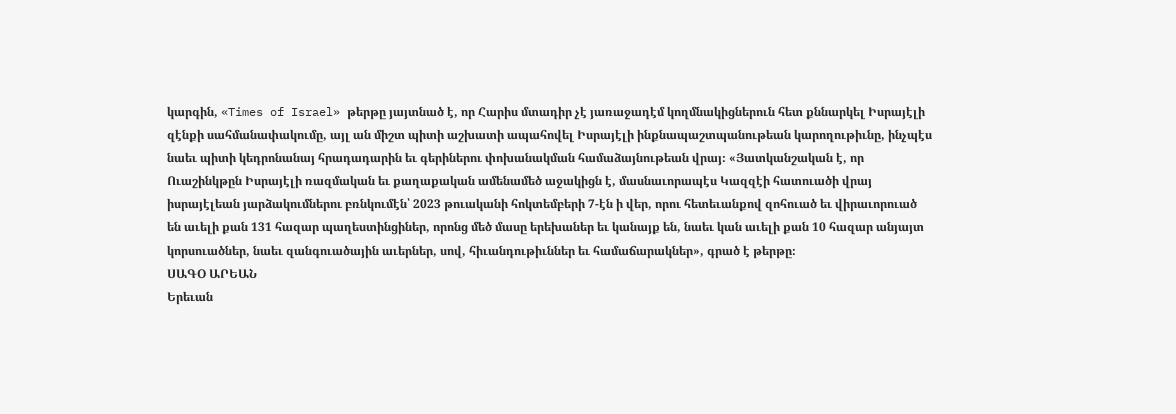կարգին, «Times of Israel» թերթը յայտնած է, որ Հարիս մտադիր չէ յառաջադէմ կողմնակիցներուն հետ քննարկել Իսրայէլի զէնքի սահմանափակումը, այլ ան միշտ պիտի աշխատի ապահովել Իսրայէլի ինքնապաշտպանութեան կարողութիւնը, ինչպէս նաեւ պիտի կեդրոնանայ հրադադարին եւ գերիներու փոխանակման համաձայնութեան վրայ։ «Յատկանշական է, որ Ուաշինկթըն Իսրայէլի ռազմական եւ քաղաքական ամենամեծ աջակիցն է, մասնաւորապէս Կազզէի հատուածի վրայ իսրայէլեան յարձակումներու բռնկումէն՝ 2023 թուականի հոկտեմբերի 7-էն ի վեր, որու հետեւանքով զոհուած եւ վիրաւորուած են աւելի քան 131 հազար պաղեստինցիներ, որոնց մեծ մասը երեխաներ եւ կանայք են, նաեւ կան աւելի քան 10 հազար անյայտ կորսուածներ, նաեւ զանգուածային աւերներ, սով, հիւանդութիւններ եւ համաճարակներ», գրած է թերթը։
ՍԱԳՕ ԱՐԵԱՆ
Երեւան